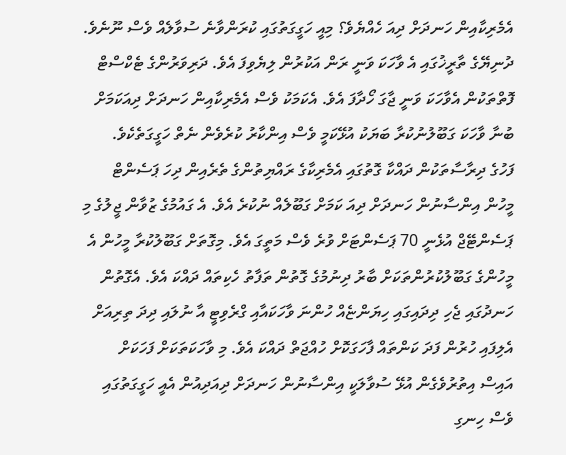އެމެރިކާއިން ހަނދަށް ދިއަ ހެއްޔެވެ؟ މިއީ ހަގީގަތުގައި ކުރަންވާނެ ސުވާލެއް ވެސް ނޫނެވެ. ދުނިޔޭގެ ތާރީޚުގައި އެ ވާހަކަ ވަނީ ރަން އަކުރުން ލިޔެވިފަ އެވެ. ދަރިވަރުންގެ ޓެކްސްޓް ފޮތްތަކުން އެވާހަކަ ވަނީ ޖާގަ ހޯދާފަ އެވެ. އެކަމަކު ވެސް އެމެރިކާއިން ހަނދަށް ދިއަކަމަށް ބުނާ ވާހަކަ ގަބޫލުނުކުރާ ބަޔަކު އުޅޭކަމީ ވެސް އިންކާރު ކުރެވެން ނެތް ހަގީގަތެކެވެ.
ފަހުގެ ދިރާސާތަކުން ދައްކާ ގޮތުގައި އެމެރިކާގެ ރައްޔިތުންގެ ތެރެއިން ދިހަ ޕަސެންޓް މީހުން އިންސާނުން ހަނދަށް ދިއަ ކަމަށް ގަބޫލެއް ނުކުރެ އެވެ. އެ ގައުމުގެ ޒުވާން ޖީލުގެ މި ޕަސެންޓޭޖް އުޅެނީ 70 ޕަސެންޓަށް ވުރެ ވެސް މަތީގަ އެވެ. މިގޮތަށް ގަބޫލުކުރާ މީހުން އެ މީހުންގެ ގަބޫލުކުރުންތަކަށް ބާރު ދިނުމުގެ ގޮތުން ތަފާތު ހެކިތައް ދައްކަ އެވެ. އެގޮތުން ހަނދުގައި ޖެހި ދިދައިގައި ހިޔަންޏެއް ހުންނަ ވާހަކައާއި ގްރެވިޓީ އާ ނުލައި ދިދަ ތިރިއަށް އެލިފައި ހުރުން ފަދަ ކަންތައް ފާހަގަކޮށް ހުއްޖަތް ދައްކަ އެވެ. މި ވާހަކަތަކަށް ފަހަކަށް އައިސް އިތުރުވެގެން އުޅޭ ސުވާލަކީ އިންސާނުން ހަނދަށް ދިއަދިއުން އެއީ ހަގީގަތުގައި ވެސް ހިނގި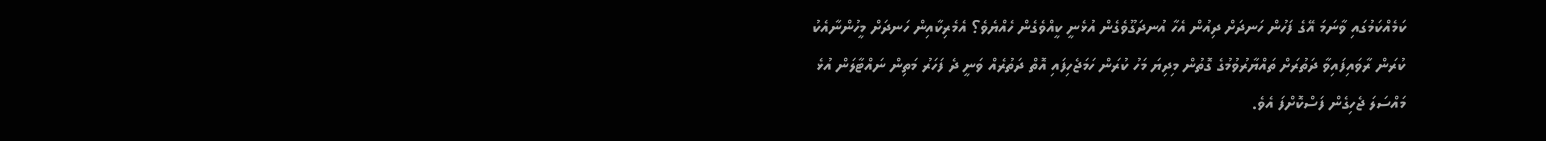ކަމެއްކަމުގައި ވާނަމަ އޭގެ ފަހުން ހަނދަށް ދިއުން އެހާ އުނދަގޫވެގެން އުޅެނީ ކީއްވެގެން ހެއްޔެވެ؟ އެމެރިކާއިން ހަނދަށް މީހުންނާއެކު ކުރަން ރާވައިފައިވާ ދަތުރަށް ތައްޔާރުވުމުގެ ގޮތުން މިދިޔަ މަހު ކުރަން ހަމަޖެހިފައި އޮތް ދަތުރެއް ވަނީ ދެ ފަހަރު މަތިން ނައްޓާލަން އުޅެ މައްސަލަ ޖެހިގެން ފަސްކޮށްފަ އެވެ.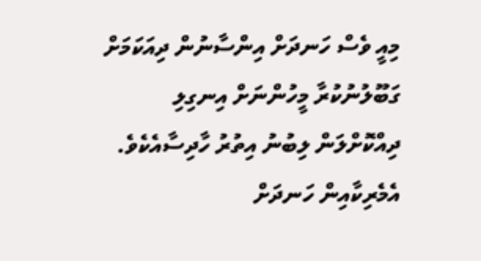މިއީ ވެސް ހަނދަށް އިންސާނުން ދިއަކަމަށް ގަބޫލުނުކުރާ މީހުންނަށް އިނގިލި ދިއްކޮށްލަން ލިބުނު އިތުރު ހާދިސާއެކެވެ.
އެމެރިކާއިން ހަނދަށް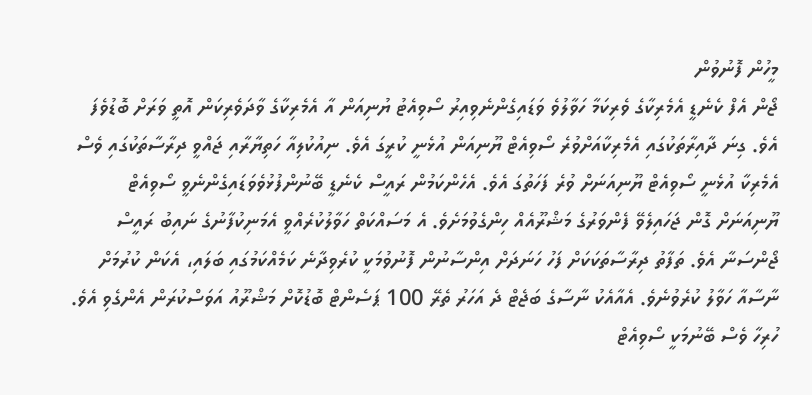މީހުން ފޮނުވުން
ޖޯން އެފް ކެނެޑީ އެމެރިކާގެ ވެރިކަމާ ހަވާލުވެ ވަޑައިގެންނެވިއިރު ސޯވިއެޓު ޔުނިއަން އާ އެމެރިކާގެ ވާދަވެރިކަން އޮތީ ވަރަށް ބޮޑުވެފަ އެވެ. ގިނަ ދާއިރާތަކުގައި އެމެރިކާއަށްވުރެ ސޯވިއެޓް ޔޫނިއަން އުޅެނީ ކުރީގަ އެވެ. ނިއުކުލިއާ ހަތިޔާރާއި ޖައްވީ ދިރާސާތަކުގައި ވެސް އެމެރިކާ އުޅެނީ ސޯވިއެޓް ޔޫނިއަނަށް ވުރެ ފަހަތުގަ އެވެ. އެހެންކަމުން ރައީސް ކެނެޑީ ބޭނުންފުޅުވެވަޑައިގެންނެވީ ސޯވިއެޓް ޔޫނިއަނަށް ގޮން ޖަހައިލެވޭ ފެންވަރުގެ މަޝްރޫއެއް ހިންގެވުމަށެވެ. އެ މަސައްކަތް ހަވާލުކުރެއްވީ އެމަނިކުފާނުގެ ނައިބު ރައީސް ޖޯންސަނާ އެވެ. ތަފާތު ދިރާސާތަކަކަށް ފަހު ހަނަދަށް އިންސާނުން ފޮނުވުމަކީ ކުރެވިދާނެ ކަމެއްކަމުގައި ބަލައި، އެކަން ކުރުމަށް ނާސާއާ ހަވާލު ކުރެވުނެވެ. އެއާއެކު ނާސާގެ ބަޖެޓް ދެ އަހަރު ތެރޭ 100 ޕަސެންޓް ބޮޑުކޮށް މަޝްރޫއު އަވަސްކުރަން އެންގެވި އެވެ. ހުރިހާ ވެސް ބޭނުމަކީ ސޯވިއެޓް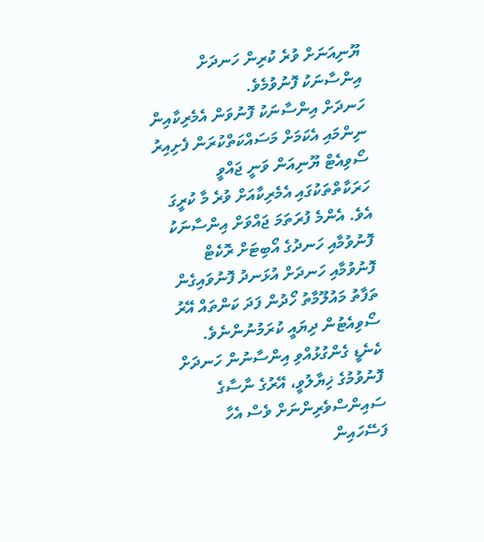ޔޫނިއަނަށް ވުރެ ކުރިން ހަނދަށް އިންސާނަކު ފޮނުވުމެވެ.
ހަނދަށް އިންސާނަކު ފޮނުވަން އެމެރިކާއިން ނިންމައި އެކަމަށް މަސައްކަތްކުރަން ފެށިއިރު ސޯވިއެޓް ޔޫނިއަން ވަނީ ޖައްވީ ހަރަކާތްތަކުގައި އެމެރިކާއަށް ވުރެ މާ ކުރީގަ އެވެ. އެންމެ ފުރަތަމަ ޖައްވަށް އިންސާނަކު ފޮނުވުމާއި ހަނދުގެ އޯބިޓަށް ރޮކެޓް ފޮނުވުމާއި ހަނދަށް އުޅަނދު ފޮނުވައިގެން ތަފާތު މައުލޫމާތު ހޯދުން ފަދަ ކަންތައް އޭރު ސޯވިއެޓުން ދިޔައީ ކުރަމުނުންނެވެ.
ކެނެޑީ ގެންގުޅުއްވި އިންސާނުން ހަނދަށް ފޮނުވުމުގެ ޚިޔާލުވީ، އޭރުގެ ނާސާގެ ސައިންސްވެރިންނަށް ވެސް އެހާ ފަސޭހައިން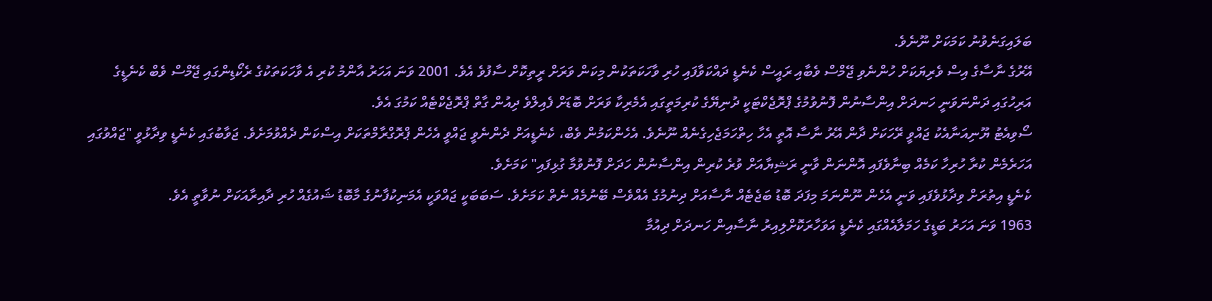ބަލައިގަނެވުނު ކަމަކަށް ނޫނެވެ.
އޭރުގެ ނާސާގެ އިސް ވެރިޔަކަށް ހުންނެވި ޖޭމްސް ވެބާއި ރައީސް ކެނެޑީ ދައްކަވާފައި ހުރި ވާހަކަތަކުން މިކަން ވަރަށް ރީތިކޮށް ސާފުވެ އެވެ. 2001 ވަނަ އަހަރު އާންމު ކުރި އެ ވާހަކަތަކުގެ ރެކޯޑިންގައި ޖޭމްސް ވެބް ކެނެޑީގެ އަރިހުގައި ދަންނަވަނީ ހަނދަށް އިންސާނުން ފޮނުވުމުގެ ޕްރޮޖެކްޓަކީ ދުނިޔޭގެ ކުރިމަތީގައި އެމެރިކާ ވަރަށް ބޮޑަށް ފެއިލްވެ ދިއުން ގާތް ޕްރޮޖެކްޓެއް ކަމުގަ އެވެ.
ސޯވިއެޓު ޔޫނިއަނާއެކު ޖައްވީ ރޭހަކަށް ދާން އޭރު ނާސާ އޮތީ އެހާ ހިތްހަމަޖެހިގެނެއް ނޫނެވެ. އެހެންކަމުން ވެބް، ކެނެޑީއަށް ދެންނެވީ ޖައްވީ އެހެން ޕްރޮގްރާމްތަކަށް އިސްކަން ދެއްވުމަށެވެ. ޖަވާބުގައި ކެނެޑީ ވިދާޅުވީ "ޖައްވުގައި އަހަރެމެން ކުރާ ހުރިހާ ކަމެއް ބިނާވެފައި އޮންނަން ވާނީ ރަޝިޔާއަށް ވުރެ ކުރިން އިންސާނުން ހަދަށް ފޮނުވުމާ ގުޅިފައި" ކަމަށެވެ.
ކެނެޑީ އިތުރަށް ވިދާޅުވެފައި ވަނީ އެހެން ނޫންނަމަ މިފަދަ ބޮޑު ބަޖެޓެއް ނާސާއަށް ދިނުމުގެ އެއްވެސް ބޭނުމެއް ނެތް ކަމަށެވެ. ސަބަބަކީ ޖައްވަކީ އެމަނިކުފާނުގެ މާބޮޑު ޝައުގެއް ހުރި ދާއިރާއަކަށް ނުވާތީ އެވެ.
1963 ވަނަ އަހަރު ބަޑީގެ ހަމަލާއެއްގައި ކެނެޑީ އަވަހާރަކޮށްލިއިރު ނާސާއިން ހަނދަށް ދިއުމާ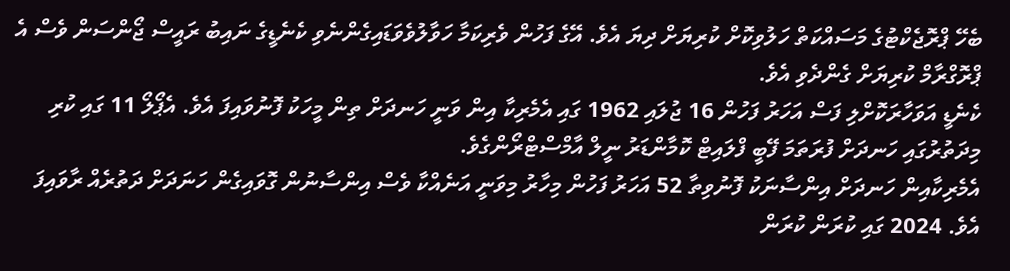ބެހޭ ޕްރޮޖެކްޓުގެ މަސައްކަތް ހަލުވިކޮށް ކުރިޔަށް ދިޔަ އެވެ. އޭގެ ފަހުން ވެރިކަމާ ހަވާލުވެވަޑައިގެންނެވި ކެނެޑީގެ ނައިބު ރައީސް ޖޯންސަން ވެސް އެ ޕްރޮގްރާމް ކުރިޔަށް ގެންދެވި އެވެ.
ކެނެޑީ އަވަހާރަކޮށްލި ފަސް އަހަރު ފަހުން 16 ޖުލައި 1962 ގައި އެމެރިކާ އިން ވަނީ ހަނދަށް ތިން މީހަކު ފޮނުވައިފަ އެވެ. އެޕޯލޯ 11 ގައި ކުރި މިދަތުރުގައި ހަނދަށް ފުރަތަމަ ފޭބީ ފްލައިޓް ކޮމާންޑަރު ނީލް އާމްސްޓްރޯންގެވެ.
އެމެރިކާއިން ހަނދަށް އިންސާނަކު ފޮނުވިތާ 52 އަހަރު ފަހުން މިހާރު މިވަނީ އަނެއްކާ ވެސް އިންސާނުން ގޮވައިގެން ހަނަދަށް ދަތުރެއް ރާވައިފަ އެވެ. 2024 ގައި ކުރަން ކުރަން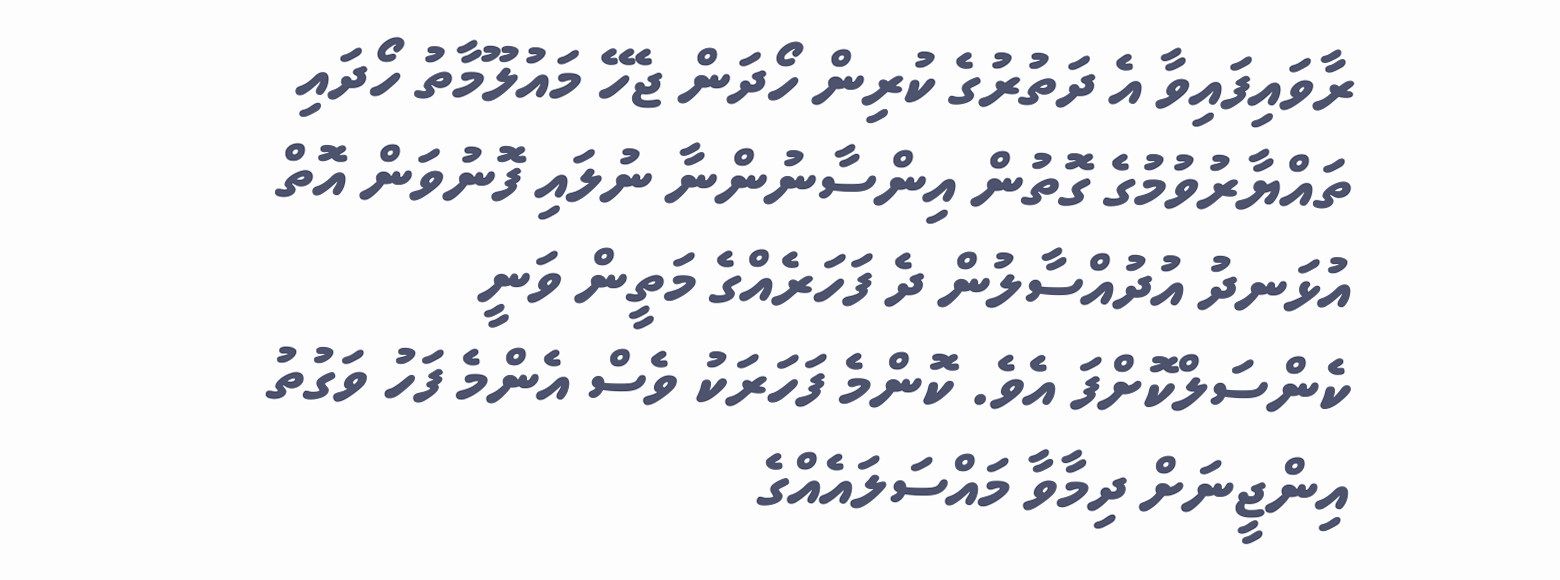ރާވައިފައިވާ އެ ދަތުރުގެ ކުރިން ހޯދަން ޖެހޭ މައުލޫމާތު ހޯދައި ތައްޔާރުވުމުގެ ގޮތުން އިންސާނުންނާ ނުލައި ފޮނުވަން އޮތް އުޅަނދު އުދުއްސާލުން ދެ ފަހަރެއްގެ މަތީން ވަނީ ކެންސަލްކޮށްފަ އެވެ. ކޮންމެ ފަހަރަކު ވެސް އެންމެ ފަހު ވަގުތު އިންޖީނަށް ދިމާވާ މައްސަލައެއްގެ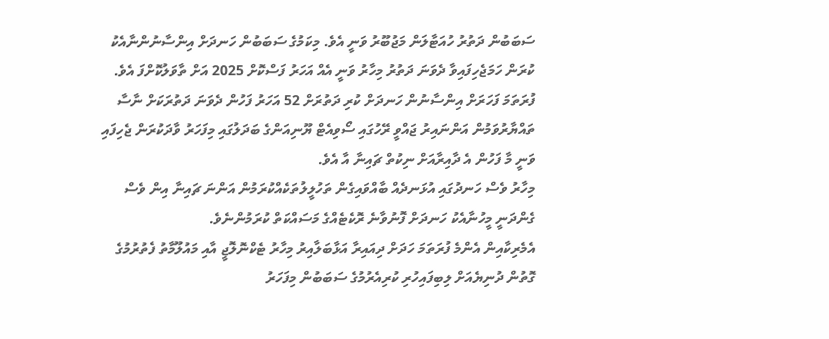ސަބަބުން ދަތުރު ހުއަޓާލަން މަޖުބޫރު ވަނީ އެވެ. މިކަމުގެ ސަބަބުން ހަނދަށް އިންސާނުންނާއެކު ކުރަން ހަމަޖެހިފައިވާ ދެވަނަ ދަތުރު މިހާރު ވަނީ އެއް އަހަރު ފަސްކޮށް 2025 އަށް ތާވަލުކޮށްފަ އެވެ.
ފުރަތަމަ ފަހަރަށް އިންސާނުން ހަނދަށް ކުރި ދަތުރަށް 52 އަހަރު ފަހުން ދެވަނަ ދަތުރަކަށް ނާސާ ތައްޔާރުވަމުން އަންނައިރު ޖައްވީ ރޭހުގައި ސޯވިއެޓް ޔޫނިއަންގެ ބަދަލުގައި މިފަހަރު ވާދަކުރަން ޖެހިފައި ވަނީ މާ ފަހުން އެ ދާއިރާއަށް ނިކުތް ޗައިނާ އާ އެވެ.
މިހާރު ވެސް ހަނދުގައި އުޅަނދެއް ބާއްވައިގެން ތަހުލީލުތަކެއްކުރަމުން އަންނަ ޗައިނާ އިން ވެސް ގެންދަނީ މީހުނާއެކު ހަނދަށް ފޮނުވާނެ ރޮކެޓެއްގެ މަސައްކަތް ކުރަމުންނެވެ.
އެމެރިކާއިން އެންމެ ފުރަތަމަ ހަދަށް ދިއައިރާ އަޅާބަލާއިރު މިހާރު ޓެކްނޮލޮޖީ އާއި މައުލޫމާތު ފެތުރުމުގެ ގޮތުން ދުނިޔެއަށް ލިބިފައިހުރި ކުރިއެރުމުގެ ސަބަބުން މިފަހަރު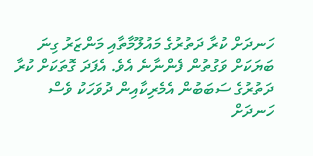ހަނދަށް ކުރާ ދަތުރުގެ މައުލޫމާތާއި މަންޒަރު ގިނަ ބަޔަކަށް ވަގުތުން ފެންނާނެ އެވެ. އެފަދަ ގޮތަކަށް ކުރާ ދަތުރުގެ ސަބަބުން އެމެރިކާއިން ދުވަހަކު ވެސް ހަނދަށް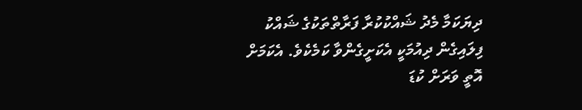ދިޔަކަމާ މެދު ޝައްކުކުރާ ފަރާތްތަކުގެ ޝައްކު ފިލައިގެން ދިއުމަކީ އެކަށީގެންވާ ކަމެކެވެ. އެކަމަށް އޮތީ ވަރަށް ކުޑަ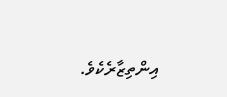އިންތިޒާރެކެވެ.